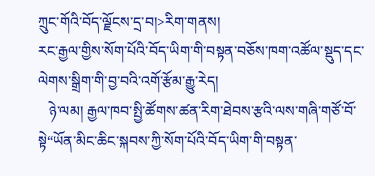ཀྲུང་གོའི་བོད་ལྗོངས་དྲ་བ།>རིག་གནས།
རང་རྒྱལ་གྱིས་སོག་པོའི་བོད་ཡིག་གི་བསྟན་བཅོས་ཁག་འཚོལ་སྡུད་དང་ལེགས་སྒྲིག་གི་བྱ་བའི་འགོ་རྩོམ་རྒྱུ་རེད།
   ཉེ་ལམ། རྒྱལ་ཁབ་སྤྱི་ཚོགས་ཚན་རིག་ཐེབས་རྩའི་ལས་གཞི་གཙོ་བོ་སྟེ“ཡོན་མིང་ཆིང་སྐབས་ཀྱི་སོག་པོའི་བོད་ཡིག་གི་བསྟན་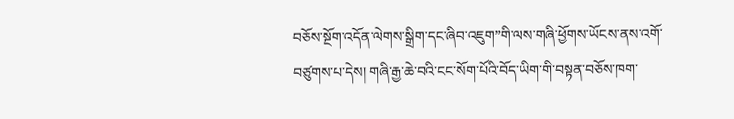བཅོས་སྔོག་འདོན་ལེགས་སྒྲིག་དང་ཞིབ་འཇུག”གི་ལས་གཞི་ཕྱོགས་ཡོངས་ནས་འགོ་བཙུགས་པ་དེས། གཞི་རྒྱ་ཆེ་བའི་ངང་སོག་པོའི་བོད་ཡིག་གི་བསྟན་བཅོས་ཁག་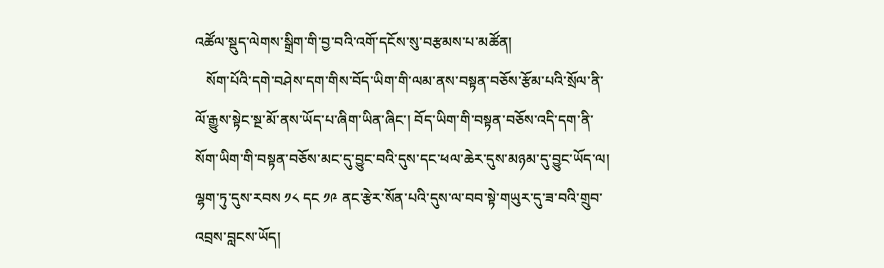འཚོལ་སྡུད་ལེགས་སྒྲིག་གི་བྱ་བའི་འགོ་དངོས་སུ་བརྩམས་པ་མཚོན།
   སོག་པོའི་དགེ་བཤེས་དག་གིས་བོད་ཡིག་གི་ལམ་ནས་བསྟན་བཅོས་རྩོམ་པའི་སྲོལ་ནི་ལོ་རྒྱུས་སྟེང་སྔ་མོ་ནས་ཡོད་པ་ཞིག་ཡིན་ཞིང་། བོད་ཡིག་གི་བསྟན་བཅོས་འདི་དག་ནི་སོག་ཡིག་གི་བསྟན་བཅོས་མང་དུ་བྱུང་བའི་དུས་དང་ཕལ་ཆེར་དུས་མཉམ་དུ་བྱུང་ཡོད་ལ། ལྷག་ཏུ་དུས་རབས ༡༨ དང ༡༩ ནང་རྩེར་སོན་པའི་དུས་ལ་བབ་སྟེ་གཡུར་དུ་ཟ་བའི་གྲུབ་འབྲས་བླངས་ཡོད།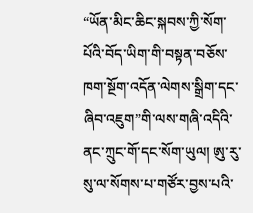“ཡོན་མིང་ཆིང་སྐབས་ཀྱི་སོག་པོའི་བོད་ཡིག་གི་བསྟན་བཅོས་ཁག་སྔོག་འདོན་ལེགས་སྒྲིག་དང་ཞིབ་འཇུག”གི་ལས་གཞི་འདིའི་ནང་ཀྲུང་གོ་དང་སོག་ཡུལ། ཨུ་རུ་སུ་ལ་སོགས་པ་གཙོར་བྱས་པའི་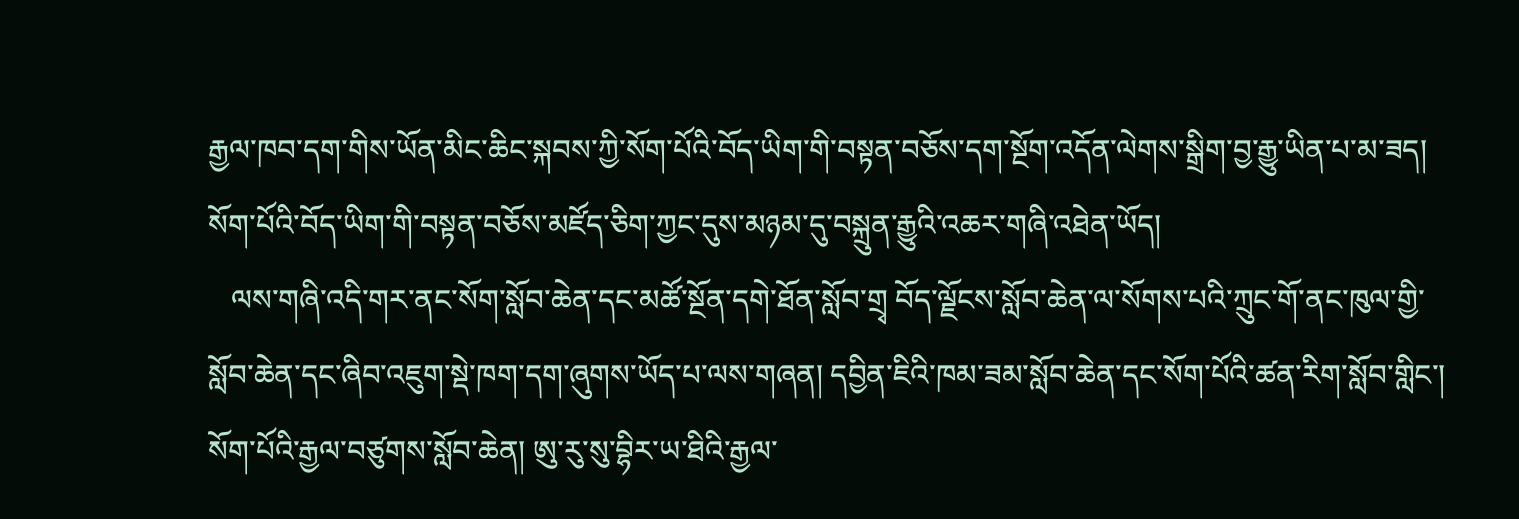རྒྱལ་ཁབ་དག་གིས་ཡོན་མིང་ཆིང་སྐབས་ཀྱི་སོག་པོའི་བོད་ཡིག་གི་བསྟན་བཅོས་དག་སྔོག་འདོན་ལེགས་སྒྲིག་བྱ་རྒྱུ་ཡིན་པ་མ་ཟད། སོག་པོའི་བོད་ཡིག་གི་བསྟན་བཅོས་མཛོད་ཅིག་ཀྱང་དུས་མཉམ་དུ་བསྐྲུན་རྒྱུའི་འཆར་གཞི་འཐེན་ཡོད།
   ལས་གཞི་འདི་གར་ནང་སོག་སློབ་ཆེན་དང་མཚོ་སྔོན་དགེ་ཐོན་སློབ་གྲྭ བོད་ལྗོངས་སློབ་ཆེན་ལ་སོགས་པའི་ཀྲུང་གོ་ནང་ཁུལ་གྱི་སློབ་ཆེན་དང་ཞིབ་འཇུག་སྡེ་ཁག་དག་ཞུགས་ཡོད་པ་ལས་གཞན། དབྱིན་ཇིའི་ཁམ་ཟམ་སློབ་ཆེན་དང་སོག་པོའི་ཚན་རིག་སློབ་གླིང་། སོག་པོའི་རྒྱལ་བཙུགས་སློབ་ཆེན། ཨུ་རུ་སུ་བྷིར་ཡ་ཐིའི་རྒྱལ་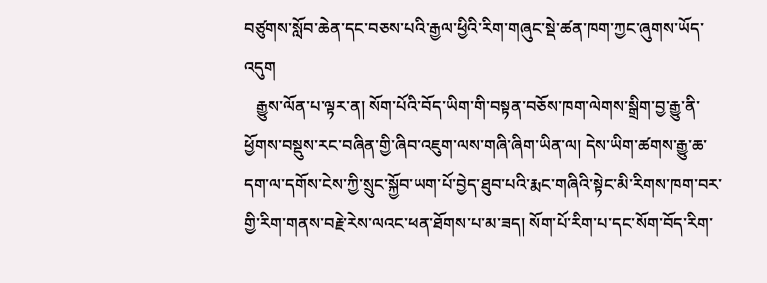བཙུགས་སློབ་ཆེན་དང་བཅས་པའི་རྒྱལ་ཕྱིའི་རིག་གཞུང་སྡེ་ཚན་ཁག་ཀྱང་ཞུགས་ཡོད་འདུག
   རྒྱུས་ལོན་པ་ལྟར་ན། སོག་པོའི་བོད་ཡིག་གི་བསྟན་བཅོས་ཁག་ལེགས་སྒྲིག་བྱ་རྒྱུ་ནི་ཕྱོགས་བསྡུས་རང་བཞིན་གྱི་ཞིབ་འཇུག་ལས་གཞི་ཞིག་ཡིན་ལ། དེས་ཡིག་ཚགས་རྒྱུ་ཆ་དག་ལ་དགོས་ངེས་ཀྱི་སྲུང་སྐྱོབ་ཡག་པོ་བྱེད་ཐུབ་པའི་རྨང་གཞིའི་སྟེང་མི་རིགས་ཁག་བར་གྱི་རིག་གནས་བརྗེ་རེས་ལའང་ཕན་ཐོགས་པ་མ་ཟད། སོག་པོ་རིག་པ་དང་སོག་བོད་རིག་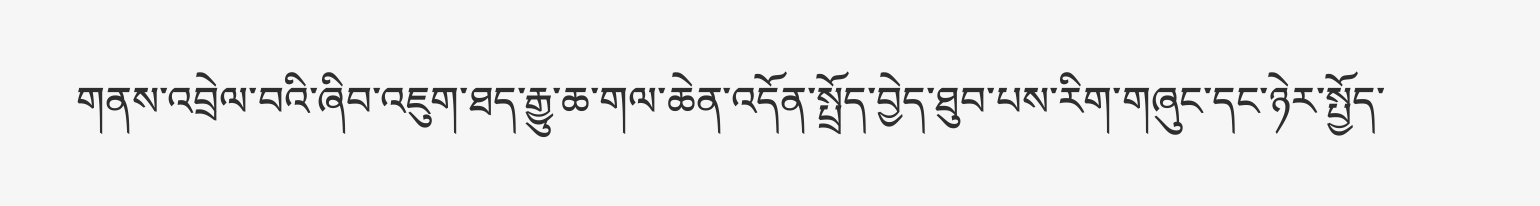གནས་འབྲེལ་བའི་ཞིབ་འཇུག་ཐད་རྒྱུ་ཆ་གལ་ཆེན་འདོན་སྤྲོད་བྱེད་ཐུབ་པས་རིག་གཞུང་དང་ཉེར་སྤྱོད་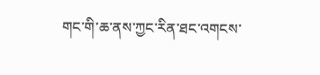གང་གི་ཆ་ནས་ཀྱང་རིན་ཐང་འགངས་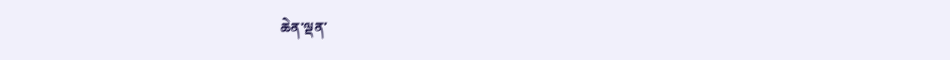ཆེན་ལྡན་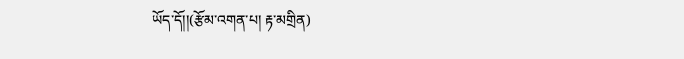ཡོད་དོ།།(རྩོམ་འགན་པ། རྟ་མགྲིན)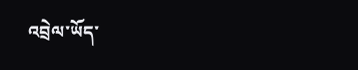འབྲེལ་ཡོད་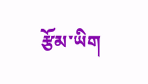རྩོམ་ཡིག